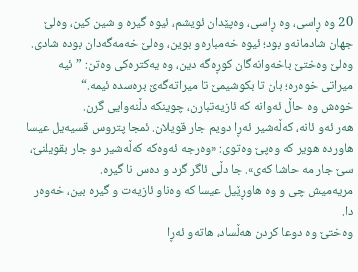20 وه ڕاسی، وه ڕاسی، وەپێدان ئویشم، ئیوه گیره و شین کین، وەلێ جهان شادمانەو بود؛ ئیوه خەمبارەو بوین، وەلێ خەمەگەدان بوده شادی.
وەلێ وەختێ باخەوانەگان کوڕەگه دین، وه یەکترەکی وەتن: ”ئیه میراتی خوەره؛ بان تا بکوشیمێ تا میراتەگەێ برەسده ئیمه.“
خوەش وه حاڵ ئەوانه که ئازیەتبارن، چوینکه دڵنەوایی گرن.
هەر ئەو ئانه، کەڵەشیر ئەڕا دویم جار قویلان. ئمجا پتروس قسیەیل عیسا هاورده هویر که وەپێ وەتوی: «وەرجه ئەوەکه کەڵەشیر دو جار بقویلنێ، سێ جار مه حاشا کەی». جا دڵی ئاگر گرد و دەس نا گیره.
مریەمیش چی و وه هاوڕێیل عیسا که وەناو ئازیەت و گیره بین، خەوەر دا.
وەختێ وه دوعا کردن هەڵساد، هاتەو ئەڕا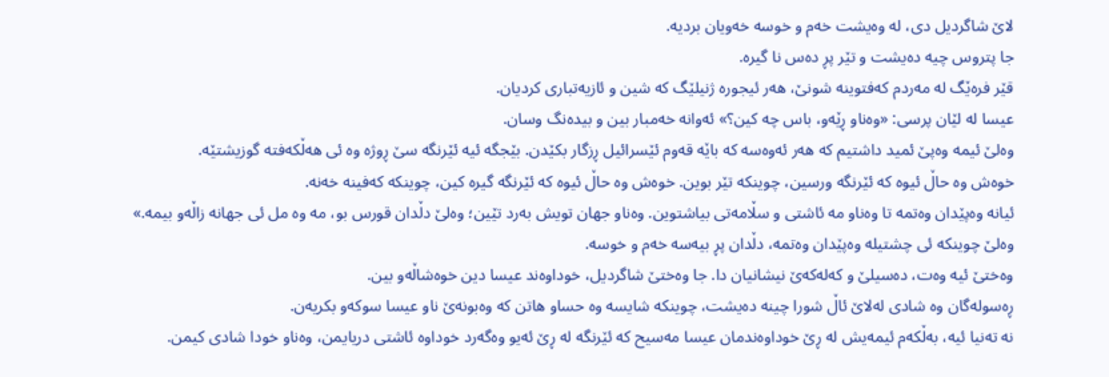لاێ شاگردیل دی، له وەیشت خەم و خوسه خەویان بردیه.
جا پتروس چیه دەیشت و تێر پڕ دەس نا گیره.
قێر فرەێگ له مەردم کەفتوینه شونێ، هەر ئیجوره ژنیلێگ که شین و ئازیەتباری کردیان.
عیسا له لێان پرسی: «وەناو ڕێەو، باس چه کین؟» ئەوانه خەمبار بین و بیدەنگ وسان.
وەلێ ئیمه وەپێ ئمید داشتیم که هەر ئەوەسه که باێه قەوم ئێسرائیل ڕزگار بکێدن. بێجگه ئیه ئێرنگه سێ ڕوژه وه ئی هەڵکەفته گوزیشتێه.
خوەش وه حاڵ ئیوه که ئێرنگه ورسین، چوینکه تێر بوین. خوەش وه حاڵ ئیوه که ئێرنگه گیره کین، چوینکه کەفینه خەنه.
ئیانه وەپێدان وەتمه تا وەناو مه ئاشتی و سڵامەتی بیاشتوین. وەناو جهان تویش بەرد تێین؛ وەلێ دڵدان قورس بو، مه وه مل ئی جهانه زاڵەو بیمه.»
وەلێ چوینکه ئی چشتیله وەپێدان وەتمه، دڵدان پڕ بیەسه خەم و خوسه.
وەختێ ئیه وەت، دەسیلێ و کەلەکەێ نیشانیان دا. جا وەختێ شاگردیل، خوداوەند عیسا دین خوەشاڵەو بین.
ڕەسولەگان وه شادی لەلاێ ئاڵ شورا چینه دەیشت، چوینکه شایسه وه حساو هاتن که وەبونەێ ناو عیسا سوکەو بکریەن.
نه تەنیا ئیه، بەڵکەم ئیمەیش له ڕێ خوداوەندمان عیسا مەسیح که ئێرنگه له ڕێ ئەیو وەگەرد خوداوه ئاشتی دریایمن، وەناو خودا شادی کیمن.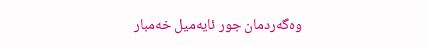وەگەردمان جور ئایەمیل خەمبار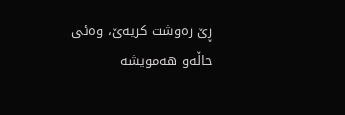ڕێ رەوشت کریەێ، وەئی حاڵەو هەمویشه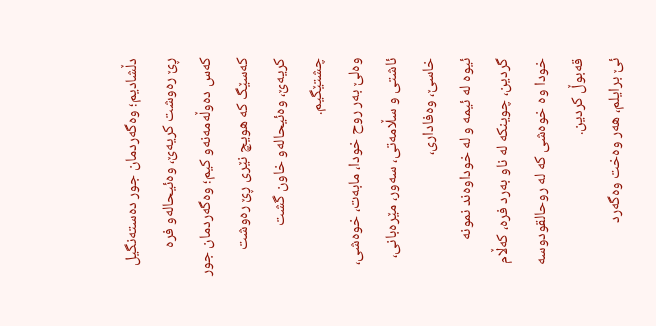دڵشادیم؛ وەگەردمان جور دەستەنگیل ڕێ رەوشت کریەێ، وەئیحالەو فره کەس دەوڵەمەنەو کیم؛ وەگەردمان جور کەسێگ که هویچ نێری ڕێ رەوشت کریەێ، وەئیحالەو خاون گشت چشتێگیم.
وەلێ بەر روح خودا، مابەت، خوەشی، ئاشتی و سڵامەتی، سەور، مێرەبانی، خاسێ، وەفاداری،
ئیوه له ئیمه و له خوداوەند نمونه گردین، چوینکه له ناو بەرد فره، کەڵام خودا وه خوەشی که له روحالقودوسه قەبوڵ کردین.
ئێ برایلم، هەر وەخت وەگەرد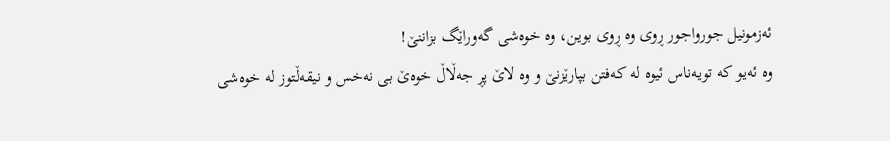ئەزمونیل جورواجور ڕوی وه ڕوی بوین، وه خوەشی گەوراێگ بزاننێ!
وه ئەیو که تویەناس ئیوه له کەفتن بپارێزنێ و وه لاێ پڕ جەڵاڵ خوەێ بی نەخس و نیقەڵتوز له خوەشی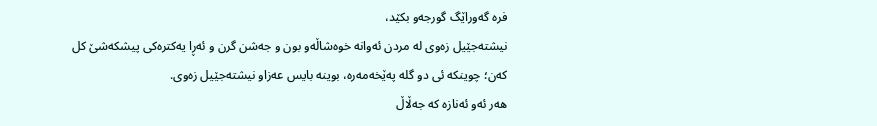فره گەوراێگ گورجەو بکێد،
نیشتەجێیل زەوی له مردن ئەوانه خوەشاڵەو بون و جەشن گرن و ئەڕا یەکترەکی پیشکەشێ کل کەن؛ چوینکه ئی دو گله پەێخەمەره، بوینه بایس عەزاو نیشتەجێیل زەوی.
هەر ئەو ئەنازه که جەڵاڵ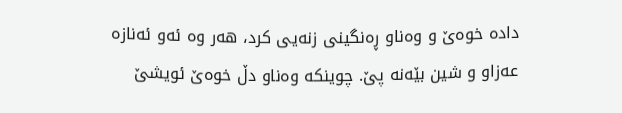داده خوەێ و وەناو ڕەنگینی زنەیی کرد، هەر وه ئەو ئەنازه عەزاو و شین بێەنه پێ. چوینکه وەناو دڵ خوەێ ئویشێ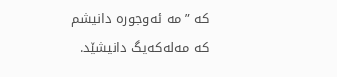که ”مه ئەوجورە دانیشم که مەلەکەیگ دانیشێد.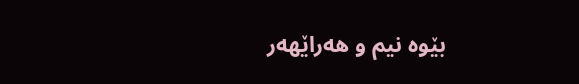بێوه نیم و هەراێهەر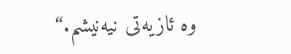وه ئازیەتی نیەنیشم.“